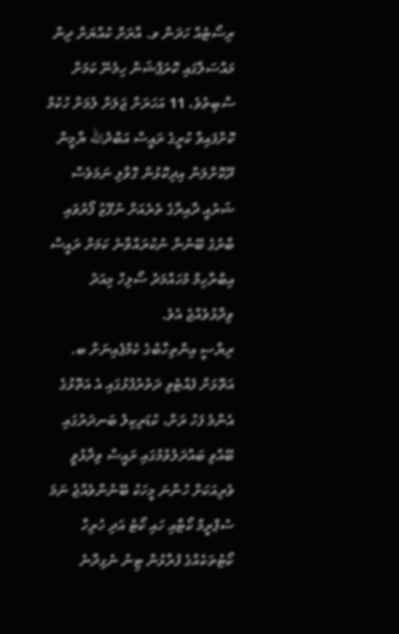ރިސޯޓެއް ހަދަން ވ. އާރަށް ކުއްޔަށް ދިން މައްސަލާގައި ކޮރަޕްޝަން ހިމެނޭ ކަމަށް ސާބިތުވެ، 11 އަހަރަށް ޖަލަށް ލުމަށް ހުކުމް ކޮށްފައިވާ ކުރީގެ ރައީސް އަބްދުالله ޔާމީން ދޫކޮށްލަން އިދިކޮޅުން ގޮވާލި ނަމަވެސް ޝަރުއީ ދާއިރާގެ ތެރެއަށް ނުފޫޒު ފޯރުވައި ބާރުގެ ބޭނުން ނުކުރައްވާނެ ކަމަށް ރައީސް އިބްރާހިމް މުހައްމަދު ސޯލިހް މިއަދު ވިދާޅުވެއްޖެ އެވެ.
ރިޔާސީ އިންތިހާބުގެ ކެމްޕެއިނަށް ބ. އަތޮޅަށް ފެއްޓެވި ދަތުރުފުޅުގައި އެ އަތޮޅުގެ އެންމެ ފަހު ރަށް، ކުޑަރިކިލު ބަނދަރުގައި ބޭއްވި ބައްދަލުވުމުގައި ރައީސް ވިދާޅުވީ ވެރިއަކަށް ހުންނަ މީހަކު ބޭނުންވެއްޖެ ނަމަ ސުޕްރީމް ކޯޓާއި ހައި ކޯޓު އަދި ހުރިހާ ކޯޓުތަކެއްގެ ފުރާޅުން ޓިނު ނެގިދާނެ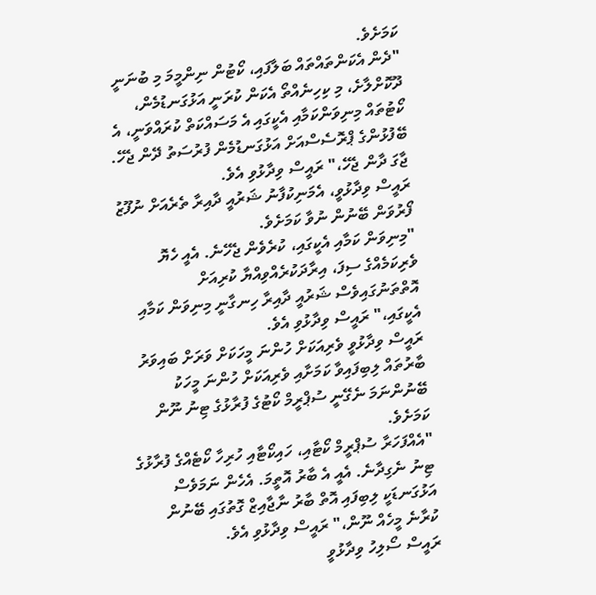ކަމަށެވެ.
"ދެން އެކަންތައްތައް ބަލާފައި، ކޯޓުން ނިންމީމަ މި ބުނަނީ ދޫކޮށްލާށެ، މި ކިހިނެއްތޯ އެކަން ކުރަނީ އަޅުގަނޑުމެން، ކޯޓުތައް މިނިވަންކަމާއި އެކީގައި އެ މަސައްކަތް ކުރައްވަނީ، އެ ބޭފުޅުންގެ ޕްރޮސެސްއަށް އަޅުގަނޑުމެން ފުރުސަތު ދޭން ޖެހޭ. ޖާގަ ދާން ޖެހޭ،" ރައީސް ވިދާޅުވި އެވެ.
ރައީސް ވިދާޅުވީ، އެމަނިކުފާނު ޝަރުއީ ދާއިރާ ތެރެއަށް ނުފޫޒު ފޯރުވަން ބޭނުން ނުވާ ކަމަށެވެ.
"މިނިވަން ކަމާއި އެކީގައި، ކުރެވެން ޖެހޭނެ. އެއީ ހެޔޮ ވެރިކަމެއްގެ ސިފަ، އިރާދަކުރެއްވިއްޔާ ކުރިއަށް އޮތްތަނުގައިވެސް ޝަރުއީ ދާއިރާ ހިނގާނީ މިނިވަން ކަމާއި އެކީގައި،" ރައީސް ވިދާޅުވި އެވެ.
ރައީސް ވިދާޅުވީ ވެރިއަކަށް ހުންނަ މީހަކަށް ވަރަށް ބައިވަރު ބާރުތައް ލިބިފައިވާ ކަމަށާއި ވެރިއަކަށް ހުންނަ މީހަކު ބޭނުންނަމަ ނެގޭނީ ސުޕްރީމް ކޯޓުގެ ފުރާޅުގެ ޓިނު ނޫން ކަމަށެވެ.
"އެއްފަހަރާ ސުޕްރީމް ކޯޓާއި، ހައިކޯޓާއި ހުރިހާ ކޯޓެއްގެ ފުރާޅުގެ ޓިނު ނެގިދާނެ. އެއީ އެ ބާރު އޮތީމަ. އެހެން ނަމަވެސް އަޅުގަނޑަކީ ލިބިފައި އޮތް ބާރު ނާޖާއިޒް ގޮތުގައި ބޭނުން ކުރާނެ މީހެއް ނޫން،" ރައީސް ވިދާޅުވި އެވެ.
ރައީސް ސޯލިހު ވިދާޅުވީ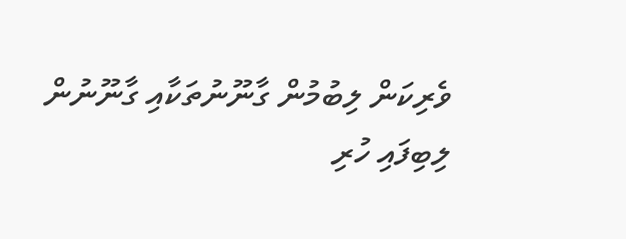ވެރިކަން ލިބުމުން ގާނޫނުތަކާއި ގާނޫނުން ލިބިފައި ހުރި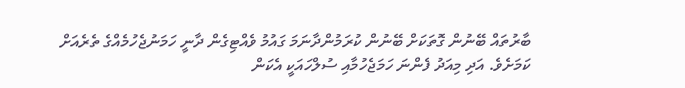ބާރުތައް ބޭނުން ގޮތަކަށް ބޭނުން ކުރަމުންދާނަމަ ގައުމު ވެއްޓިގެން ދާނީ ހަމަނުޖެހުމެއްގެ ތެރެއަށް ކަމަށެވެ. އަދި މިއަދު ފެންނަ ހަމަޖެހުމާއި ސުލްހައަކީ އެކަން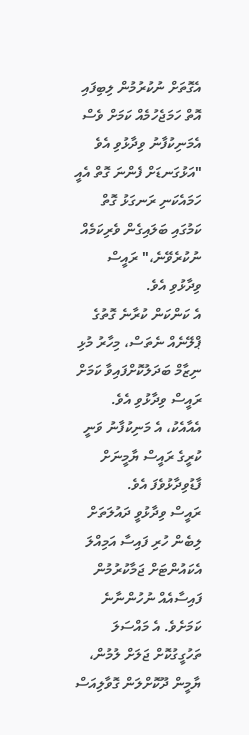އެގޮތަށް ނުކުރުމުން ލިބިފައި އޮތް ހަމަޖެހުމެއް ކަމަށް ވެސް އެމަނިކުފާނު ވިދާޅުވި އެވެ
"އަޅުގަނޑަށް ފެންނަ ގޮތް އެއީ ހަމައެކަނި ރަނގަޅު ގޮތް ކަމުގައި ބަލައިގެން ވެރިކަމެއް ނުކުރެވޭނެ،" ރައީސް ވިދާޅުވި އެވެ.
އެ ކަންކަން ކުރާނެ ގޮތުގެ ޕްލޭނެއް ނެތަސް، މިހާރު މުޅި ނިޒާމް ބަދަލުކޮށްފައިވާ ކަމަށް ރައީސް ވިދާޅުވި އެވެ. އެއާއެކު، އެ މަނިކުފާނު ވަނީ ކުރީގެ ރައީސް ޔާމީނަށް ފާޑުވިދާޅުވެފަ އެވެ.
ރައީސް ވިދާޅުވީ ދައުލަތަށް ލިބެން ހުރި ފައިސާ އަމިއްލަ އެކައުންޓަށް ޖަމާކުރުމުން ފައިސާއެއް ނުހުންނާނެ ކަމަށެވެ. އެ މައްސަލަ ތަހުގީގުކޮށް ޖަލަށް ލުމުން، ޔާމީން ދޫކޮށްލަން ގޮވާލިއަސް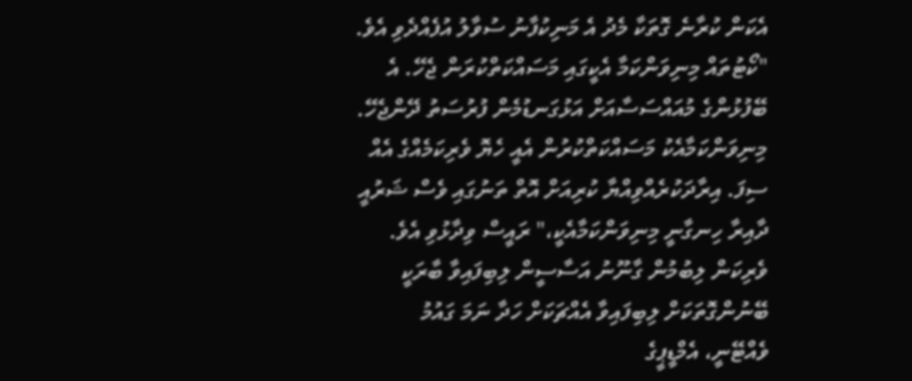އެކަން ކުރާނެ ގޮތަކާ މެދު އެ މަނިކުފާނު ސުވާލު އުފެއްދެވި އެވެ.
"ކޯޓުތައް މިނިވަންކަމާ އެކީގައި މަސައްކަތްކުރަން ޖެހޭ. އެ ބޭފުޅުންގެ މުއައްސަސާއަށް އަޅުގަނޑުމެން ފުރުސަތު ދޭންޖެހޭ. މިނިވަންކަމާއެކު މަސައްކަތްކުރުން އެއީ ހެޔޮ ވެރިކަމެއްގެ އެއް ސިފަ. އިރާދަކުރެއްވިއްޔާ ކުރިއަށް އޮތް ތަނުގައި ވެސް ޝަރުއީ ދާއިރާ ހިނގާނީ މިނިވަންކަމާއެކީ،" ރައީސް ވިދާޅުވި އެވެ.
ވެރިކަން ލިބުމުން ގާނޫނު އަސާސީން ލިބިފައިވާ ބާރަކީ ބޭނުންގޮތަކަށް ލިބިފައިވާ އެއްޗަކަށް ހަދާ ނަމަ ގައުމު ވެއްޓޭނީ، އެމްޑީޕީގެ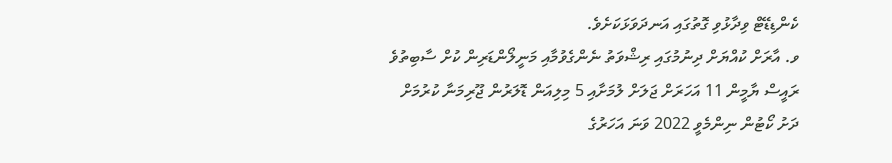ކެންޑިޑޭޓް ވިދާޅުވި ގޮތުގައި އަނދަވަޅަކަށެވެ.
ވ. އާރަށް ކުއްޔަށް ދިނުމުގައި ރިޝްވަތު ނެންގެވުމާއި މަނީލޯންޑަރިން ކުށް ސާބިތުވެ ރައީސް ޔާމީން 11 އަހަރަށް ޖަލަށް ލުމަށާއި 5 މިލިއަން ޑޮލަރުން ޖޫރިމަނާ ކުރުމަށް ދަށު ކޯޓުން ނިންމެވީ 2022 ވަނަ އަހަރުގެ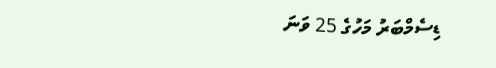ޑިސެމްބަރު މަހުގެ 25 ވަނަ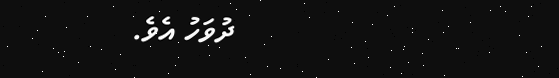ދުވަހު އެވެ.